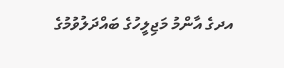އދގެ އާންމު މަޖިލީހުގެ ބައްދަލުވުމުގެ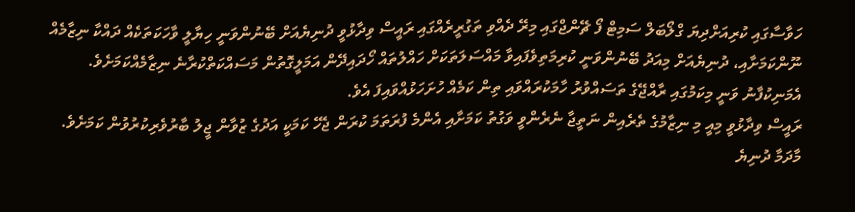ހަވާސާގައި ކުރިއަށްދިޔަ ގްލޯބަލް ސަމިޓް ފޯ ޗޭންޖްގައި މިރޭ ދެއްވި ތަގުރީރެއްގައި ރައީސް ވިދާޅުވީ ދުނިޔެއަށް ބޭނުންވަނީ ހިޔާލީ ވާހަކަތަކެއް ދައްކާ ނިޒާމެއް ނޫންކަމަށާއި، ދުނިޔެއަށް މިއަދު ބޭނުންވަނީ ކުރިމަތިވެފައިވާ މައްސަލަތަކަށް ހައްލުތައް ހޯދައިދޭން އަމަލީގޮތުން މަސައްކަތްކުރާނެ ނިޒާމެއްކަމަށެވެ.
އެމަނިކުފާނު ވަނީ މިކަމުގައި ރާއްޖޭގެ ތަސައްވުރު ހާމަކުރައްވައި ތިން ކަމެއް ހުށަހަޅުއްވައިފަ އެވެ.
ރައީސް ވިދާޅުވީ މިއީ މި ނިޒާމުގެ ތެރެއިން ނަތީޖާ ނެރެންވީ ވަގުތު ކަމަށާއި އެންމެ ފުރަތަމަ ކުރަން ޖެހޭ ކަމަކީ އަދުގެ ޒުވާން ޖީލު ބާރުވެރިކުރުވުން ކަމަށެވެ.
މާދަމާ ދުނިޔެ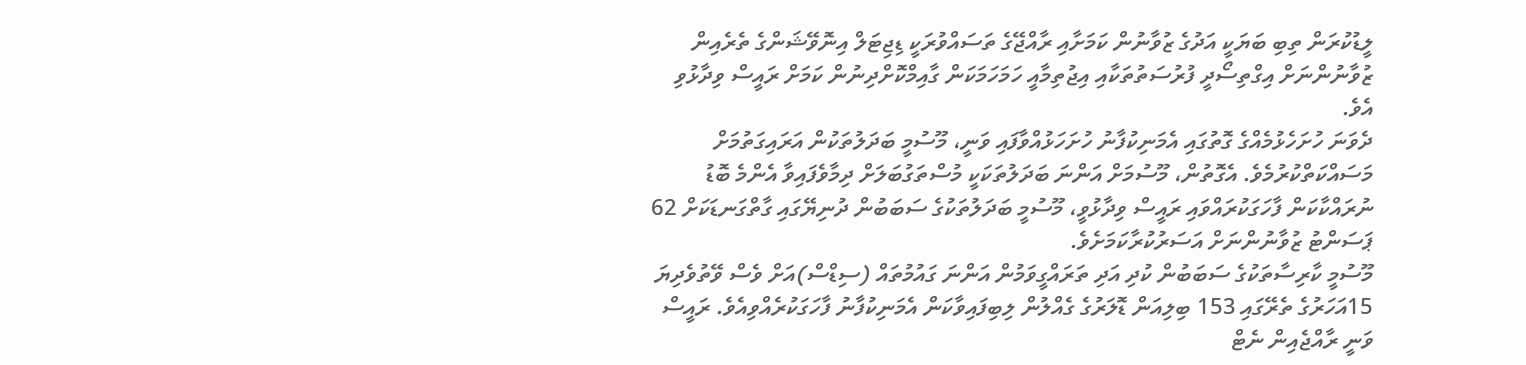ލީޑުކުރަން ތިބި ބަޔަކީ އަދުގެ ޒުވާނުން ކަމަށާއި ރާއްޖޭގެ ތަސައްވުރަކީ ޑިޖިޓަލް އިނޮވޭޝަންގެ ތެރެއިން ޒުވާނުންނަށް އިގްތިސޯދީ ފުރުސަތުތަކާއި އިޖުތިމާއީ ހަމަހަމަކަން ގާއިމްކޮށްދިނުން ކަމަށް ރައީސް ވިދާޅުވި އެވެ.
ދެވަނަ ހުށަހެޅުމެއްގެ ގޮތުގައި އެމަނިކުފާނު ހުށަހަޅުއްވާފައި ވަނީ، މޫސުމީ ބަދަލުތަކުން އަރައިގަތުމަށް މަސައްކަތްކުރުމެވެ. އެގޮތުން، މޫސުމަށް އަންނަ ބަދަލުތަކަކީ މުސްތަގުބަލަށް ދިމާވެފައިވާ އެންމެ ބޮޑު ނުރައްކާކަން ފާހަގަކުރައްވައި ރައީސް ވިދާޅުވީ، މޫސުމީ ބަދަލުތަކުގެ ސަބަބުން ދުނިޔޭގައި ގާތްގަނޑަކަށް 62 ޕަސަންޓު ޒުވާނުންނަށް އަސަރުކުރާކަމަށެވެ.
މޫސުމީ ކާރިސާތަކުގެ ސަބަބުން ކުދި އަދި ތަރައްގީވަމުން އަންނަ ގައުމުތައް (ސިޑްސް)އަށް ވެސް ވޭތުވެދިޔަ 15އަހަރުގެ ތެރޭގައި 153 ބިލިއަން ޑޮލަރުގެ ގެއްލުން ލިބިފައިވާކަން އެމަނިކުފާނު ފާހަގަކުރެއްވިއެވެ. ރައީސް ވަނީ ރާއްޖެއިން ނެޓް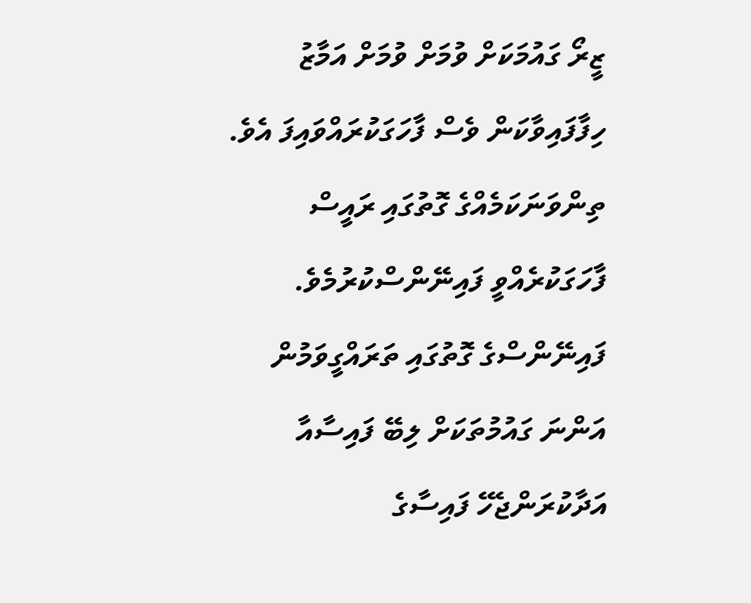ޒީރޯ ގައުމަކަށް ވުމަށް ވުމަށް އަމާޒު ހިފާފައިވާކަން ވެސް ފާހަގަކުރައްވައިފަ އެވެ.
ތިންވަނަކަމެއްގެ ގޮތުގައި ރައީސް ފާހަގަކުރެއްވީ ފައިނޭންސްކުރުމެވެ. ފައިނޭންސްގެ ގޮތުގައި ތަރައްގީވަމުން އަންނަ ގައުމުތަކަށް ލިބޭ ފައިސާއާ އަދާކުރަންޖެހޭ ފައިސާގެ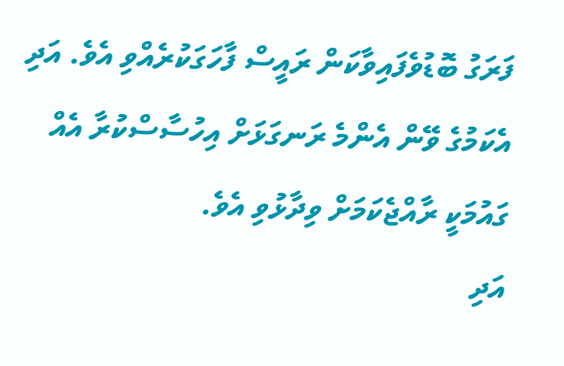ފަރަގު ބޮޑުވެފައިވާކަން ރައީސް ފާހަގަކުރެއްވި އެވެ. އަދި އެކަމުގެ ވޭން އެންމެ ރަނގަޅަށް އިހުސާސްކުރާ އެއް ގައުމަކީ ރާއްޖެކަމަށް ވިދާޅުވި އެވެ.
އަދި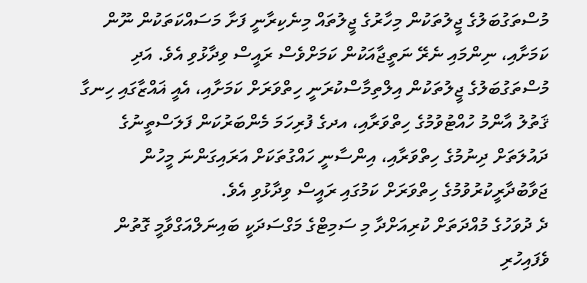މުސްތަގުބަލުގެ ޖީލުތަކުން މިހާރުގެ ޖީލުތައް މިނެކިރާނީ ފަށާ މަސައްކަތަކުން ނޫން ކަމަށާއި، ނިންމައި ނެރޭ ނަތީޖާއަކުން ކަމަށްވެސް ރައީސް ވިދާޅުވި އެވެ. އަދި މުސްތަގުބަލުގެ ޖީލުތަކުން އިލްތިމާސްކުރަނީ ހިތްވަރަށް ކަމަށާއި، އެއީ ޣައްޒާގައި ހިނގާ ޤަތުލު އާންމު ހުއްޓުވުމުގެ ހިތްވަރާއި، އދގެ ފުރިހަމަ މެންބަރުކަން ފަލަސްތީނުގެ ދައުލަތަށް ދިނުމުގެ ހިތްވަރާއި، އިންސާނީ ހައްގުތަކަށް އަރައިގަންނަ މީހުން ޖަވާބުދާރީކުރުވުމުގެ ހިތްވަރަށް ކަމުގައި ރައީސް ވިދާޅުވި އެވެ.
ދެ ދުވަހުގެ މުއްދަތަށް ކުރިއަށްދާ މި ސަމިޓްގެ މަގްސަދަކީ ބައިނަލްއަގްވާމީ ގޮތުން ވެފައިހުރި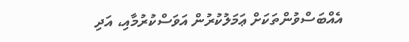އެއްބަސްވުންތަކަށް ޢަމަލުކުރުން އަވަސްކުރުމާއި، އަދި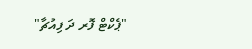"ޕެކްޓް ފޮރ ދަ ފިއުޗާ"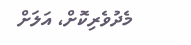މެދުވެރިކޮށް، އަލަށް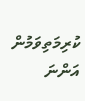ކުރިމަތިވަމުން އަންނަ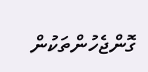ގޮންޖެހުންތަކުން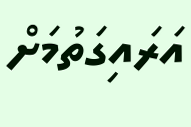އަރައިގަތުމަށް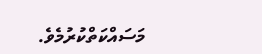މަސައްކަތްކުރުމެވެ.